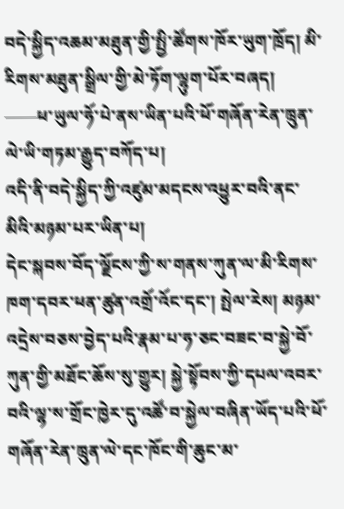བདེ་སྐྱིད་འཆམ་མཐུན་གྱི་སྤྱི་ཚོགས་ཁོར་ཡུག་ཁྲོད། མི་རིགས་མཐུན་སྒྲིལ་གྱི་མེ་ཏོག་ལྷུག་པོར་བཞད།
——ཕ་ཡུལ་ཧོ་པེ་ནས་ཡིན་པའི་ཕོ་གཞོན་རེན་ཁྲུན་ལེ་ཡི་གཏམ་རྒྱུད་བཀོད་པ།
འདི་ནི་བདེ་སྐྱིད་ཀྱི་འཛུམ་མདངས་འཕྱུར་བའི་ནང་མིའི་མཉམ་པར་ཡིན་པ།
དེང་སྐབས་བོད་ལྗོངས་ཀྱི་ས་གནས་ཀུན་ལ་མི་རིགས་ཁག་དབར་ཕན་ཚུན་འགྲོ་འོང་དང་། སྤེལ་རེས། མཉམ་འདྲེས་བཅས་བྱེད་པའི་རྣམ་པ་ཧ་ཅང་བཟང་བ་སྐྱེ་བོ་ཀུན་གྱི་མཐོང་ཆོས་སུ་གྱུར། སྐྱེ་སྟོབས་ཀྱི་དཔལ་འབར་བའི་ལྷ་ས་གྲོང་ཁྱེར་དུ་འཚོ་བ་སྐྱེལ་བཞིན་ཡོད་པའི་ཕོ་གཞོན་རེན་ཁྲུན་ལེ་དང་ཁོང་གི་ཆུང་མ་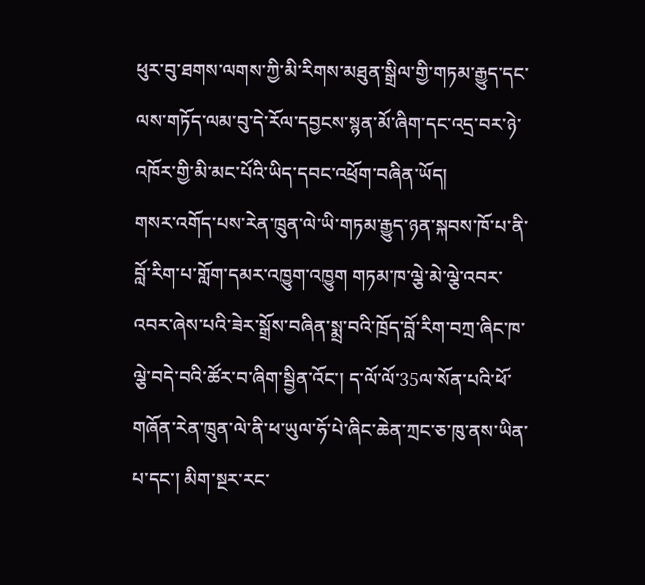ཕུར་བུ་ཐགས་ལགས་ཀྱི་མི་རིགས་མཐུན་སྒྲིལ་གྱི་གཏམ་རྒྱུད་དང་ལས་གཏོད་ལམ་བུ་དེ་རོལ་དབྱངས་སྙན་མོ་ཞིག་དང་འདྲ་བར་ཉེ་འཁོར་གྱི་མི་མང་པོའི་ཡིད་དབང་འཕྲོག་བཞིན་ཡོད།
གསར་འགོད་པས་རེན་ཁྲུན་ལེ་ཡི་གཏམ་རྒྱུད་ཉན་སྐབས་ཁོ་པ་ནི་བློ་རིག་པ་གློག་དམར་འཁྱུག་འཁྱུག གཏམ་ཁ་ལྕེ་མེ་ལྕེ་འབར་འབར་ཞེས་པའི་ཟེར་སྒྲོས་བཞིན་སྨྲ་བའི་ཁྲོད་བློ་རིག་བཀྲ་ཞིང་ཁ་ལྕེ་བདེ་བའི་ཚོར་བ་ཞིག་སྦྱིན་འོང་། ད་ལོ་ལོ་35ལ་སོན་པའི་ཕོ་གཞོན་རེན་ཁྲུན་ལེ་ནི་ཕ་ཡུལ་ཧོ་པེ་ཞིང་ཆེན་ཀྲང་ཅ་ཁུ་ནས་ཡིན་པ་དང་། མིག་སྔར་རང་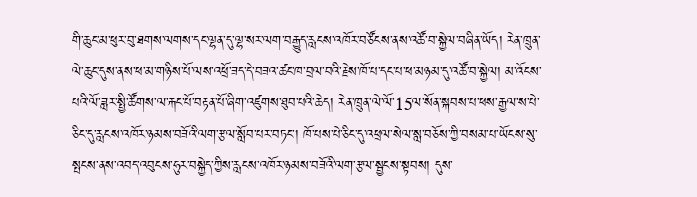གི་ཆུང་མ་ཕུར་བུ་ཐགས་ལགས་དང་ལྷན་དུ་ལྷ་སར་ལག་བརྒྱུད་རླངས་འཁོར་བཙོངས་ནས་འཚོ་བ་སྐྱེལ་བཞིན་ཡོད། རེན་ཁྲུན་ལེ་ཆུང་དུས་ནས་ཕ་མ་གཉིས་པོ་ལས་འཕྲོ་ཟད་དེ་བཟའ་ཚང་ཁ་བྲལ་བའི་རྗེས་ཁོ་པ་དང་པ་ཕ་མཉམ་དུ་འཚོ་བ་སྐྱེལ། མ་འོངས་པའི་ལོ་ཟླར་སྤྱི་ཚོགས་ལ་རྐང་པོ་བརྟན་པོ་ཞིག་འཛུགས་ཐུབ་པའི་ཆེད། རེན་ཁྲུན་ལེ་ལོ་15ལ་སོན་སྐབས་པ་ཕས་རྒྱལ་ས་པེ་ཅིང་དུ་རླངས་འཁོར་ཉམས་བཟོའི་ལག་རྩལ་སློབ་པར་བཏང་། ཁོ་པས་པེ་ཅིང་དུ་འཕྲལ་སེལ་སླ་བཅོས་ཀྱི་བསམ་པ་ཡོངས་སུ་སྤངས་ནས་འབད་འབུངས་ཧུར་བསྐྱེད་ཀྱིས་རླངས་འཁོར་ཉམས་བཟོའི་ལག་རྩལ་སྦྱངས་སྟབས། དུས་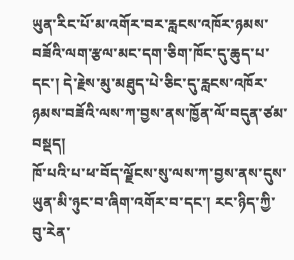ཡུན་རིང་པོ་མ་འགོར་བར་རླངས་འཁོར་ཉམས་བཟོའི་ལག་རྩལ་མང་དག་ཅིག་ཁོང་དུ་ཆུད་པ་དང་། དེ་རྗེས་མུ་མཐུད་པེ་ཅིང་དུ་རླངས་འཁོར་ཉམས་བཟོའི་ལས་ཀ་བྱས་ནས་ཁྱོན་ལོ་བདུན་ཙམ་བསྡད།
ཁོ་པའི་པ་ཕ་བོད་ལྗོངས་སུ་ལས་ཀ་བྱས་ནས་དུས་ཡུན་མི་ཉུང་བ་ཞིག་འགོར་བ་དང་། རང་ཉིད་ཀྱི་བུ་རེན་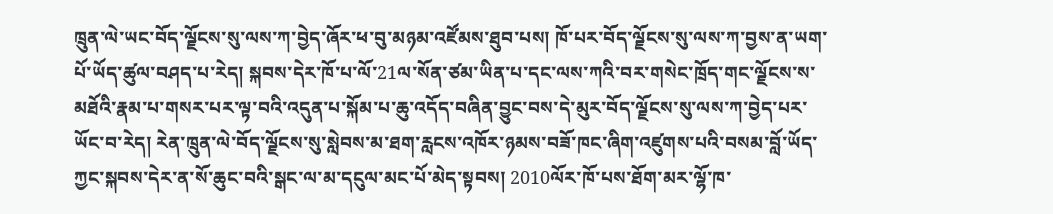ཁྲུན་ལེ་ཡང་བོད་ལྗོངས་སུ་ལས་ཀ་བྱེད་ཞོར་ཕ་བུ་མཉམ་འཛོམས་ཐུབ་པས། ཁོ་པར་བོད་ལྗོངས་སུ་ལས་ཀ་བྱས་ན་ཡག་པོ་ཡོད་ཚུལ་བཤད་པ་རེད། སྐབས་དེར་ཁོ་པ་ལོ་21ལ་སོན་ཙམ་ཡིན་པ་དང་ལས་ཀའི་བར་གསེང་ཁྲོད་གང་ལྗོངས་ས་མཐོའི་རྣམ་པ་གསར་པར་ལྟ་བའི་འདུན་པ་སྐོམ་པ་ཆུ་འདོད་བཞིན་བྱུང་བས་དེ་མུར་བོད་ལྗོངས་སུ་ལས་ཀ་བྱེད་པར་ཡོང་བ་རེད། རེན་ཁྲུན་ལེ་བོད་ལྗོངས་སུ་སླེབས་མ་ཐག་རླངས་འཁོར་ཉམས་བཟོ་ཁང་ཞིག་འཛུགས་པའི་བསམ་བློ་ཡོད་ཀྱང་སྐབས་དེར་ན་སོ་ཆུང་བའི་སྒང་ལ་མ་དངུལ་མང་པོ་མེད་སྟབས། 2010ལོར་ཁོ་པས་ཐོག་མར་ལྷོ་ཁ་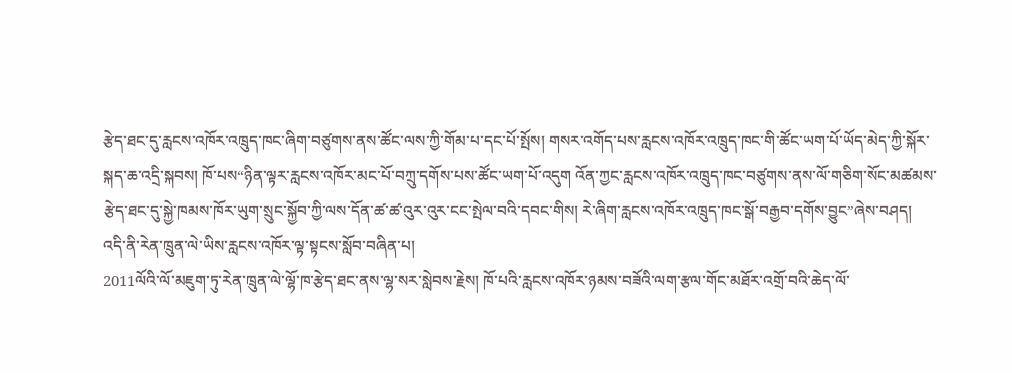རྩེད་ཐང་དུ་རླངས་འཁོར་འཁྲུད་ཁང་ཞིག་བཙུགས་ནས་ཚོང་ལས་ཀྱི་གོམ་པ་དང་པོ་སྤོས། གསར་འགོད་པས་རླངས་འཁོར་འཁྲུད་ཁང་གི་ཚོང་ཡག་པོ་ཡོད་མེད་ཀྱི་སྐོར་སྐད་ཆ་འདྲི་སྐབས། ཁོ་པས“ཉིན་ལྟར་རླངས་འཁོར་མང་པོ་བཀྲུ་དགོས་པས་ཚོང་ཡག་པོ་འདུག འོན་ཀྱང་རླངས་འཁོར་འཁྲུད་ཁང་བཙུགས་ནས་ལོ་གཅིག་སོང་མཚམས་རྩེད་ཐང་དུ་སྐྱེ་ཁམས་ཁོར་ཡུག་སྲུང་སྐྱོབ་ཀྱི་ལས་དོན་ཚ་ཚ་འུར་འུར་ངང་སྤེལ་བའི་དབང་གིས། རེ་ཞིག་རླངས་འཁོར་འཁྲུད་ཁང་སྒོ་བརྒྱབ་དགོས་བྱུང”ཞེས་བཤད།
འདི་ནི་རེན་ཁྲུན་ལེ་ཡིས་རླངས་འཁོར་ལྟ་སྟངས་སློབ་བཞིན་པ།
2011ལོའི་ལོ་མཇུག་ཏུ་རེན་ཁྲུན་ལེ་ལྷོ་ཁ་རྩེད་ཐང་ནས་ལྷ་སར་སླེབས་རྗེས། ཁོ་པའི་རླངས་འཁོར་ཉམས་བཟོའི་ལག་རྩལ་གོང་མཐོར་འགྲོ་བའི་ཆེད་ལོ་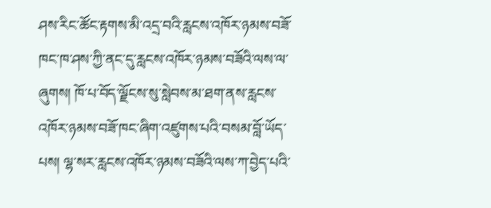ཤས་རིང་ཚོང་རྟགས་མི་འདྲ་བའི་རླངས་འཁོར་ཉམས་བཟོ་ཁང་ཁ་ཤས་ཀྱི་ནང་དུ་རླངས་འཁོར་ཉམས་བཟོའི་ལས་ལ་ཞུགས། ཁོ་པ་བོད་ལྗོངས་སུ་སླེབས་མ་ཐག་ནས་རླངས་འཁོར་ཉམས་བཟོ་ཁང་ཞིག་འཛུགས་པའི་བསམ་བློ་ཡོད་པས། ལྷ་སར་རླངས་འཁོར་ཉམས་བཟོའི་ལས་ཀ་བྱེད་པའི་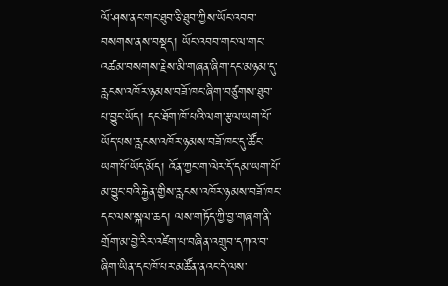ལོ་ཤས་ནང་གང་ཐུབ་ཅི་ཐུབ་ཀྱིས་ཡོང་འབབ་བསགས་ནས་བསྡད། ཡོང་འབབ་གང་ལ་གང་འཚམ་བསགས་རྗེས་མི་གཞན་ཞིག་དང་མཉམ་དུ་རླངས་འཁོར་ཉམས་བཟོ་ཁང་ཞིག་བཙུགས་ཐུབ་པ་བྱུང་ཡོད། དང་ཐོག་ཁོ་པའི་ལག་རྩལ་ཡག་པོ་ཡོད་པས་རླངས་འཁོར་ཉམས་བཟོ་ཁང་དུ་ཚོང་ཡག་པོ་ཡོད་མོད། འོན་ཀྱང་ག་ལེར་དོ་དམ་ཡག་པོ་མ་བྱུང་བའི་རྐྱེན་གྱིས་རླངས་འཁོར་ཉམས་བཟོ་ཁང་དང་ལས་སྐལ་ཆད། ལས་གཏོད་ཀྱི་བྱ་གཞག་ནི་གྲོག་མ་བྱེ་རིར་འཛེག་པ་བཞིན་འགྲུབ་དཀའ་བ་ཞིག་ཡིན་དང་ཁོ་པར་མཚོན་ནའང་དེ་ལས་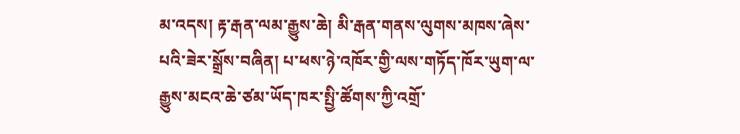མ་འདས། རྟ་རྒན་ལམ་རྒྱུས་ཆེ། མི་རྒན་གནས་ལུགས་མཁས་ཞེས་པའི་ཟེར་སྒྲོས་བཞིན། པ་ཕས་ཉེ་འཁོར་གྱི་ལས་གཏོད་ཁོར་ཡུག་ལ་རྒྱུས་མངའ་ཆེ་ཙམ་ཡོད་ཁར་སྤྱི་ཚོགས་ཀྱི་འགྲོ་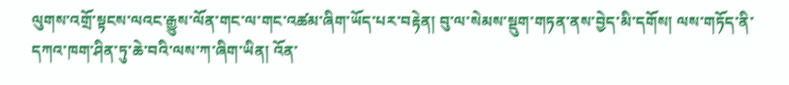ལུགས་འགྲོ་སྟངས་ལའང་རྒྱུས་ལོན་གང་ལ་གང་འཚམ་ཞིག་ཡོད་པར་བརྟེན། བུ་ལ་སེམས་སྡུག་གཏན་ནས་བྱེད་མི་དགོས། ལས་གཏོད་ནི་དཀའ་ཁག་ཤིན་ཏུ་ཆེ་བའི་ལས་ཀ་ཞིག་ཡིན། འོན་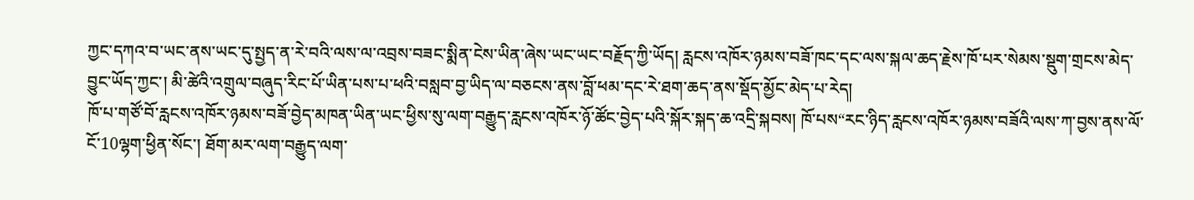ཀྱང་དཀའ་བ་ཡང་ནས་ཡང་དུ་སྤྱད་ན་རེ་བའི་ལས་ལ་འབྲས་བཟང་སྨིན་ངེས་ཡིན་ཞེས་ཡང་ཡང་བརྗོད་ཀྱི་ཡོད། རླངས་འཁོར་ཉམས་བཟོ་ཁང་དང་ལས་སྐལ་ཆད་རྗེས་ཁོ་པར་སེམས་སྡུག་གྲངས་མེད་བྱུང་ཡོད་ཀྱང་། མི་ཚེའི་འགྲུལ་བཞུད་རིང་པོ་ཡིན་པས་པ་ཕའི་བསླབ་བྱ་ཡིད་ལ་བཅངས་ནས་བློ་ཕམ་དང་རེ་ཐག་ཆད་ནས་སྡོད་མྱོང་མེད་པ་རེད།
ཁོ་པ་གཙོ་བོ་རླངས་འཁོར་ཉམས་བཟོ་བྱེད་མཁན་ཡིན་ཡང་ཕྱིས་སུ་ལག་བརྒྱུད་རླངས་འཁོར་ཉོ་ཚོང་བྱེད་པའི་སྐོར་སྐད་ཆ་འདྲི་སྐབས། ཁོ་པས“རང་ཉིད་རླངས་འཁོར་ཉམས་བཟོའི་ལས་ཀ་བྱས་ནས་ལོ་ངོ་10ལྷག་ཕྱིན་སོང་། ཐོག་མར་ལག་བརྒྱུད་ལག་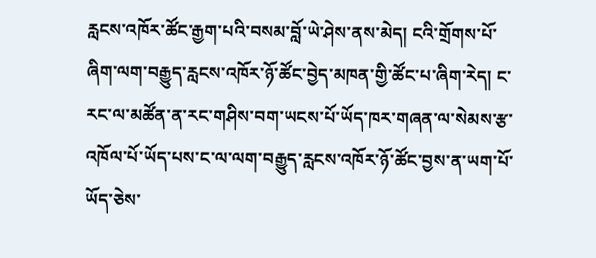རླངས་འཁོར་ཚོང་རྒྱག་པའི་བསམ་བློ་ཡེ་ཤེས་ནས་མེད། ངའི་གྲོགས་པོ་ཞིག་ལག་བརྒྱུད་རླངས་འཁོར་ཉོ་ཚོང་བྱེད་མཁན་གྱི་ཚོང་པ་ཞིག་རེད། ང་རང་ལ་མཚོན་ན་རང་གཤིས་བག་ཡངས་པོ་ཡོད་ཁར་གཞན་ལ་སེམས་རྩ་འཁོལ་པོ་ཡོད་པས་ང་ལ་ལག་བརྒྱུད་རླངས་འཁོར་ཉོ་ཚོང་བྱས་ན་ཡག་པོ་ཡོད་ཅེས་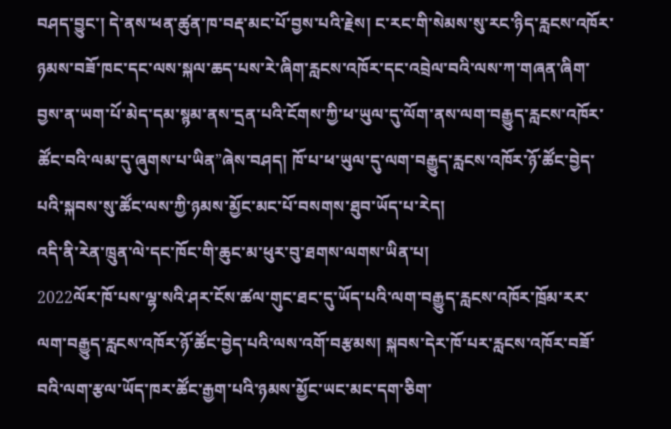བཤད་བྱུང་། དེ་ནས་ཕན་ཚུན་ཁ་བརྡ་མང་པོ་བྱས་པའི་རྗེས། ང་རང་གི་སེམས་སུ་རང་ཉིད་རླངས་འཁོར་ཉམས་བཟོ་ཁང་དང་ལས་སྐལ་ཆད་པས་རེ་ཞིག་རླངས་འཁོར་དང་འབྲེལ་བའི་ལས་ཀ་གཞན་ཞིག་བྱས་ན་ཡག་པོ་མེད་དམ་སྙམ་ནས་དྲན་པའི་ངོགས་ཀྱི་ཕ་ཡུལ་དུ་ལོག་ནས་ལག་བརྒྱུད་རླངས་འཁོར་ཚོང་བའི་ལམ་དུ་ཞུགས་པ་ཡིན”ཞེས་བཤད། ཁོ་པ་ཕ་ཡུལ་དུ་ལག་བརྒྱུད་རླངས་འཁོར་ཉོ་ཚོང་བྱེད་པའི་སྐབས་སུ་ཚོང་ལས་ཀྱི་ཉམས་མྱོང་མང་པོ་བསགས་ཐུབ་ཡོད་པ་རེད།
འདི་ནི་རེན་ཁྲུན་ལེ་དང་ཁོང་གི་ཆུང་མ་ཕུར་བུ་ཐགས་ལགས་ཡིན་པ།
2022ལོར་ཁོ་པས་ལྷ་སའི་ཤར་ངོས་ཚལ་གུང་ཐང་དུ་ཡོད་པའི་ལག་བརྒྱུད་རླངས་འཁོར་ཁྲོམ་རར་ལག་བརྒྱུད་རླངས་འཁོར་ཉོ་ཚོང་བྱེད་པའི་ལས་འགོ་བརྩམས། སྐབས་དེར་ཁོ་པར་རླངས་འཁོར་བཟོ་བའི་ལག་རྩལ་ཡོད་ཁར་ཚོང་རྒྱག་པའི་ཉམས་མྱོང་ཡང་མང་དག་ཅིག་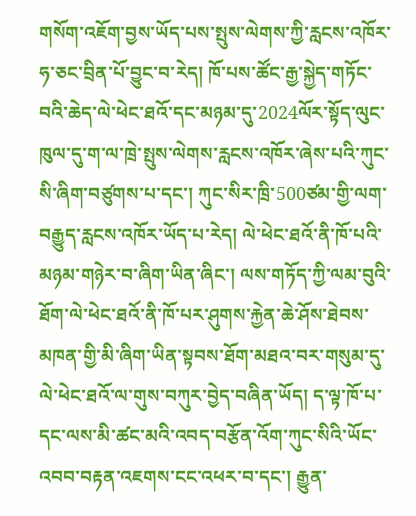གསོག་འཇོག་བྱས་ཡོད་པས་སྤུས་ལེགས་ཀྱི་རླངས་འཁོར་ཧ་ཅང་བྲིན་པོ་བྱུང་བ་རེད། ཁོ་པས་ཚོང་རྒྱ་སྐྱེད་གཏོང་བའི་ཆེད་ལེ་ཕེང་ཐའོ་དང་མཉམ་དུ་2024ལོར་སྟོད་ལུང་ཁུལ་དུ་ག་ལ་ཁྲེ་སྤུས་ལེགས་རླངས་འཁོར་ཞེས་པའི་ཀུང་སི་ཞིག་བཙུགས་པ་དང་། ཀུང་སིར་ཁྲི་500ཙམ་གྱི་ལག་བརྒྱུད་རླངས་འཁོར་ཡོད་པ་རེད། ལེ་ཕེང་ཐའོ་ནི་ཁོ་པའི་མཉམ་གཉེར་བ་ཞིག་ཡིན་ཞིང་། ལས་གཏོད་ཀྱི་ལམ་བུའི་ཐོག་ལེ་ཕེང་ཐའོ་ནི་ཁོ་པར་ཤུགས་རྐྱེན་ཆེ་ཤོས་ཐེབས་མཁན་གྱི་མི་ཞིག་ཡིན་སྟབས་ཐོག་མཐའ་བར་གསུམ་དུ་ལེ་ཕེང་ཐའོ་ལ་གུས་བཀུར་བྱེད་བཞིན་ཡོད། ད་ལྟ་ཁོ་པ་དང་ལས་མི་ཚང་མའི་འབད་བརྩོན་འོག་ཀུང་སིའི་ཡོང་འབབ་བརྟན་འཇགས་ངང་འཕར་བ་དང་། རྒྱུན་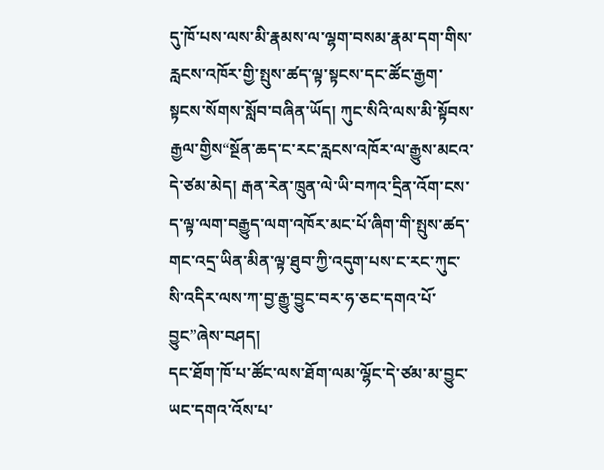དུ་ཁོ་པས་ལས་མི་རྣམས་ལ་ལྷག་བསམ་རྣམ་དག་གིས་རླངས་འཁོར་གྱི་སྤུས་ཚད་ལྟ་སྟངས་དང་ཚོང་རྒྱག་སྟངས་སོགས་སློབ་བཞིན་ཡོད། ཀུང་སིའི་ལས་མི་སྟོབས་རྒྱལ་གྱིས“སྔོན་ཆད་ང་རང་རླངས་འཁོར་ལ་རྒྱུས་མངའ་དེ་ཙམ་མེད། རྒན་རེན་ཁྲུན་ལེ་ཡི་བཀའ་དྲིན་འོག་ངས་ད་ལྟ་ལག་བརྒྱུད་ལག་འཁོར་མང་པོ་ཞིག་གི་སྤུས་ཚད་གང་འདྲ་ཡིན་མིན་ལྟ་ཐུབ་ཀྱི་འདུག་པས་ང་རང་ཀུང་སི་འདིར་ལས་ཀ་བྱ་རྒྱུ་བྱུང་བར་ཧ་ཅང་དགའ་པོ་བྱུང”ཞེས་བཤད།
དང་ཐོག་ཁོ་པ་ཚོང་ལས་ཐོག་ལམ་ལྷོང་དེ་ཙམ་མ་བྱུང་ཡང་དགའ་འོས་པ་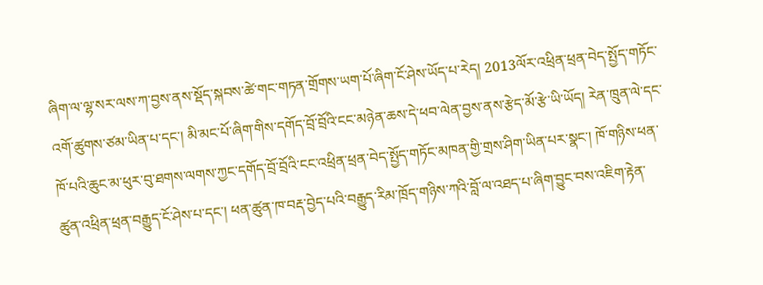ཞིག་ལ་ལྷ་སར་ལས་ཀ་བྱས་ནས་སྡོད་སྐབས་ཚེ་གང་གཏན་གྲོགས་ཡག་པོ་ཞིག་ངོ་ཤེས་ཡོད་པ་རེད། 2013ལོར་འཕྲིན་ཕྲན་བེད་སྤྱོད་གཏོང་འགོ་ཚུགས་ཙམ་ཡིན་པ་དང་། མི་མང་པོ་ཞིག་གིས་དགོད་བྲོ་བྲོའི་ངང་མཉེན་ཆས་དེ་ཕབ་ལེན་བྱས་ནས་རྩེད་མོ་རྩེ་ཡི་ཡོད། རེན་ཁྲུན་ལེ་དང་ཁོ་པའི་ཆུང་མ་ཕུར་བུ་ཐགས་ལགས་ཀྱང་དགོད་བྲོ་བྲོའི་ངང་འཕྲིན་ཕྲན་བེད་སྤྱོད་གཏོང་མཁན་གྱི་གྲས་ཤིག་ཡིན་པར་སྣང་། ཁོ་གཉིས་ཕན་ཚུན་འཕྲིན་ཕྲན་བརྒྱུད་ངོ་ཤེས་པ་དང་། ཕན་ཚུན་ཁ་བརྡ་བྱེད་པའི་བརྒྱུད་རིམ་ཁྲོད་གཉིས་ཀའི་བློ་ལ་འཐད་པ་ཞིག་བྱུང་བས་འཇིག་རྟེན་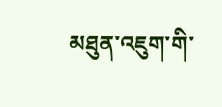མཐུན་འཇུག་གི་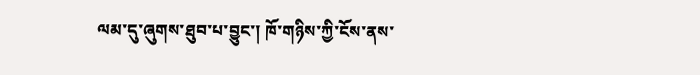ལམ་དུ་ཞུགས་ཐུབ་པ་བྱུང་། ཁོ་གཉིས་ཀྱི་ངོས་ནས་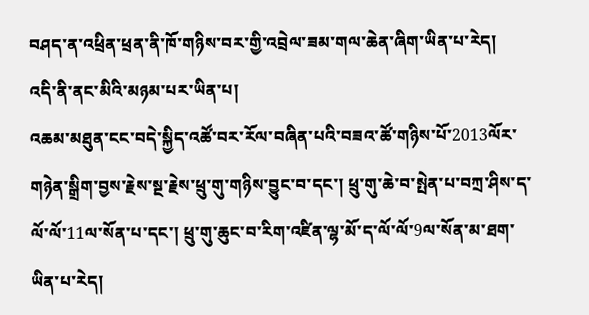བཤད་ན་འཕྲིན་ཕྲན་ནི་ཁོ་གཉིས་བར་གྱི་འབྲེལ་ཟམ་གལ་ཆེན་ཞིག་ཡིན་པ་རེད།
འདི་ནི་ནང་མིའི་མཉམ་པར་ཡིན་པ།
འཆམ་མཐུན་ངང་བདེ་སྐྱིད་འཚོ་བར་རོལ་བཞིན་པའི་བཟའ་ཚོ་གཉིས་པོ་2013ལོར་གཉེན་སྒྲིག་བྱས་རྗེས་སྔ་རྗེས་ཕྲུ་གུ་གཉིས་བྱུང་བ་དང་། ཕྲུ་གུ་ཆེ་བ་སྤེན་པ་བཀྲ་ཤིས་ད་ལོ་ལོ་11ལ་སོན་པ་དང་། ཕྲུ་གུ་ཆུང་བ་རིག་འཛིན་ལྷ་མོ་ད་ལོ་ལོ་9ལ་སོན་མ་ཐག་ཡིན་པ་རེད།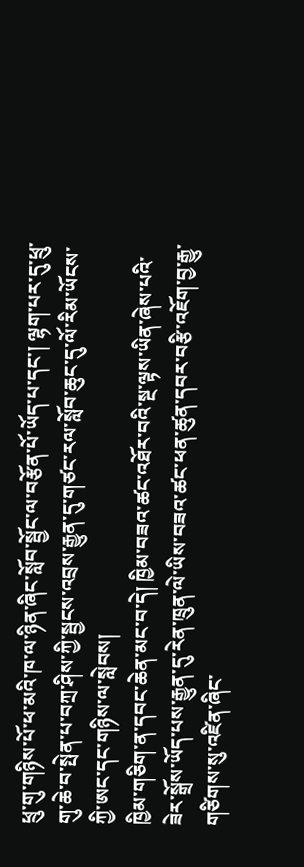ཕྲུ་གུ་གཉིས་པོ་ཕ་མའི་ཁ་ལ་ཉིན་ཞིང་སློབ་སྦྱོང་ལ་བརྩོན་པོ་ཡོད་པ་དང་། ལྷག་པར་དུ་ཕྲུ་གུ་ཆེ་བ་སྤེན་པ་བཀྲ་ཤིས་ཀྱི་སྦྱངས་འབྲས་རྒྱུན་དུ་གཙང་རལ་སློབ་ཆུང་དུ་ལོ་རིམ་ཡོངས་ཀྱི་ཨང་དང་གཉིས་ལ་སླེབས།
ཁྱིམ་གཅིག་ན་དབང་ཆེན་མང་བ་དེ། ཁྱིམ་བཟའ་ཚང་འཐོར་བའི་སྔ་ལྟས་ཡིན་ཞེས་པའི་ཟེར་སྒྲོས་ཡོད་པས་རྒྱུན་དུ་རེན་ཁྲུན་ལེ་ཡིས་བཟའ་ཚང་ཕན་ཚུན་དབར་བརྩི་འཇོག་བྱ་རྒྱུ་གཙིགས་སུ་འཛིན་ཞིང་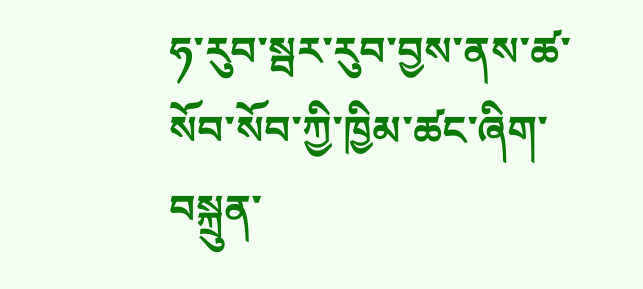ཧ་རུབ་སྦར་རུབ་བྱས་ནས་ཚ་སོབ་སོབ་ཀྱི་ཁྱིམ་ཚང་ཞིག་བསྐྲུན་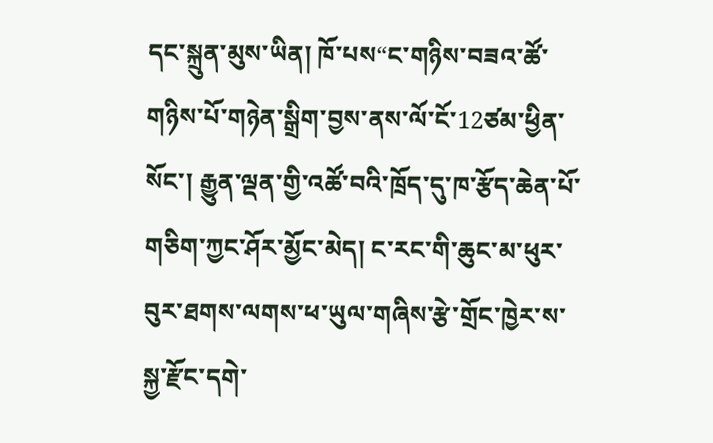དང་སྐྲུན་མུས་ཡིན། ཁོ་པས“ང་གཉིས་བཟའ་ཚོ་གཉིས་པོ་གཉེན་སྒྲིག་བྱས་ནས་ལོ་ངོ་12ཙམ་ཕྱིན་སོང་། རྒྱུན་ལྡན་གྱི་འཚོ་བའི་ཁྲོད་དུ་ཁ་རྩོད་ཆེན་པོ་གཅིག་ཀྱང་ཤོར་མྱོང་མེད། ང་རང་གི་ཆུང་མ་ཕུར་བུར་ཐགས་ལགས་ཕ་ཡུལ་གཞིས་རྩེ་གྲོང་ཁྱེར་ས་སྐྱ་རྫོང་དགེ་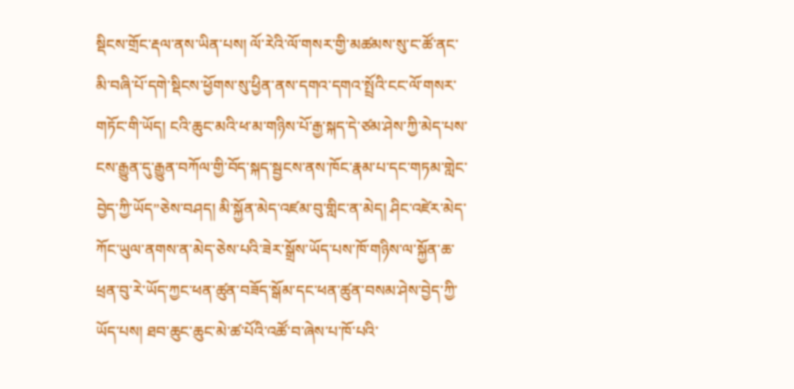སྡིངས་གྲོང་རྡལ་ནས་ཡིན་པས། ལོ་རེའི་ལོ་གསར་གྱི་མཚམས་སུ་ང་ཚོ་ནང་མི་བཞི་པོ་དགེ་སྡིངས་ཕྱོགས་སུ་ཕྱིན་ནས་དགའ་དགའ་སྤྲོའི་ངང་ལོ་གསར་གཏོང་གི་ཡོད། ངའི་ཆུང་མའི་ཕ་མ་གཉིས་པོ་རྒྱ་སྐད་དེ་ཙམ་ཤེས་ཀྱི་མེད་པས་ངས་རྒྱུན་དུ་རྒྱུན་བཀོལ་གྱི་བོད་སྐད་སྦྱངས་ནས་ཁོང་རྣམ་པ་དང་གཏམ་གླེང་བྱེད་ཀྱི་ཡོད”ཅེས་བཤད། མི་སྐྱོན་མེད་འཛམ་བུ་གླིང་ན་མེད། ཤིང་འཛེར་མེད་ཀོང་ཡུལ་ནགས་ན་མེད་ཅེས་པའི་ཟེར་སྒྲོས་ཡོད་པས་ཁོ་གཉིས་ལ་སྐྱོན་ཆ་ཕྲན་བུ་རེ་ཡོད་ཀྱང་ཕན་ཚུན་བཟོད་སྒོམ་དང་ཕན་ཚུན་བསམ་ཤེས་བྱེད་ཀྱི་ཡོད་པས། ཐབ་ཆུང་ཆུང་མེ་ཚ་པོའི་འཚོ་བ་ཞེས་པ་ཁོ་པའི་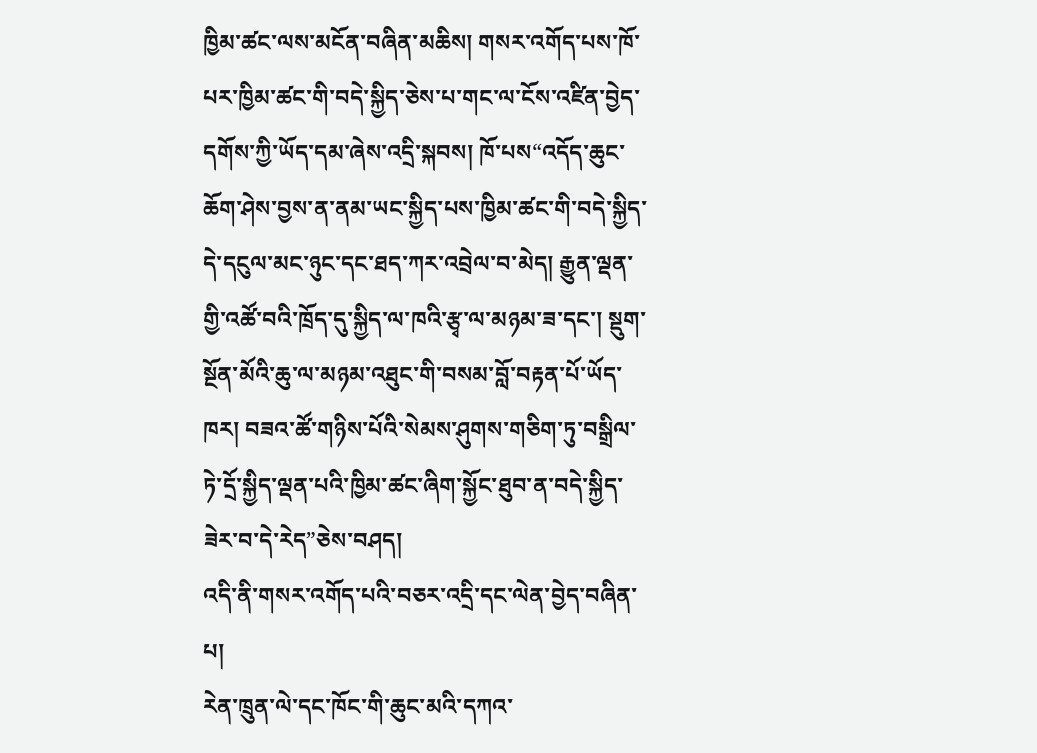ཁྱིམ་ཚང་ལས་མངོན་བཞིན་མཆིས། གསར་འགོད་པས་ཁོ་པར་ཁྱིམ་ཚང་གི་བདེ་སྐྱིད་ཅེས་པ་གང་ལ་ངོས་འཛིན་བྱེད་དགོས་ཀྱི་ཡོད་དམ་ཞེས་འདྲི་སྐབས། ཁོ་པས“འདོད་ཆུང་ཆོག་ཤེས་བྱས་ན་ནམ་ཡང་སྐྱིད་པས་ཁྱིམ་ཚང་གི་བདེ་སྐྱིད་དེ་དངུལ་མང་ཉུང་དང་ཐད་ཀར་འབྲེལ་བ་མེད། རྒྱུན་ལྡན་གྱི་འཚོ་བའི་ཁྲོད་དུ་སྐྱིད་ལ་ཁའི་རྩྭ་ལ་མཉམ་ཟ་དང་། སྡུག་སྔོན་མོའི་ཆུ་ལ་མཉམ་འཐུང་གི་བསམ་བློ་བརྟན་པོ་ཡོད་ཁར། བཟའ་ཚོ་གཉིས་པོའི་སེམས་ཤུགས་གཅིག་ཏུ་བསྒྲིལ་ཏེ་དྲོ་སྐྱིད་ལྡན་པའི་ཁྱིམ་ཚང་ཞིག་སྐྱོང་ཐུབ་ན་བདེ་སྐྱིད་ཟེར་བ་དེ་རེད”ཅེས་བཤད།
འདི་ནི་གསར་འགོད་པའི་བཅར་འདྲི་དང་ལེན་བྱེད་བཞིན་པ།
རེན་ཁྲུན་ལེ་དང་ཁོང་གི་ཆུང་མའི་དཀའ་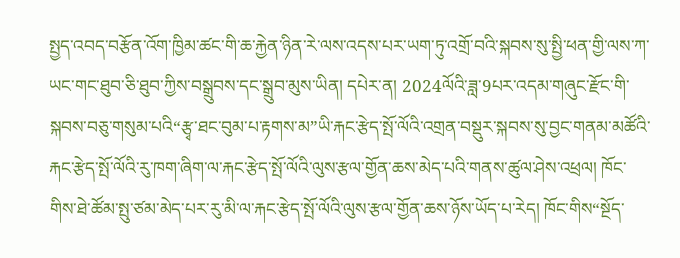སྤྱད་འབད་བརྩོན་འོག་ཁྱིམ་ཚང་གི་ཆ་རྐྱེན་ཉིན་རེ་ལས་འདས་པར་ཡག་ཏུ་འགྲོ་བའི་སྐབས་སུ་སྤྱི་ཕན་གྱི་ལས་ཀ་ཡང་གང་ཐུབ་ཅི་ཐུབ་ཀྱིས་བསྒྲུབས་དང་སྒྲུབ་མུས་ཡིན། དཔེར་ན། 2024ལོའི་ཟླ་9པར་འདམ་གཞུང་རྫོང་གི་སྐབས་བཅུ་གསུམ་པའི“རྩྭ་ཐང་བུམ་པ་རྟགས་མ”ཡི་རྐང་རྩེད་སྤོ་ལོའི་འགྲན་བསྡུར་སྐབས་སུ་བྱང་གནམ་མཚོའི་རྐང་རྩེད་སྤོ་ལོའི་རུ་ཁག་ཞིག་ལ་རྐང་རྩེད་སྤོ་ལོའི་ལུས་རྩལ་གྱོན་ཆས་མེད་པའི་གནས་ཚུལ་ཤེས་འཕྲལ། ཁོང་གིས་ཐེ་ཚོམ་སྤུ་ཙམ་མེད་པར་རུ་མི་ལ་རྐང་རྩེད་སྤོ་ལོའི་ལུས་རྩལ་གྱོན་ཆས་ཉོས་ཡོད་པ་རེད། ཁོང་གིས“སྔོད་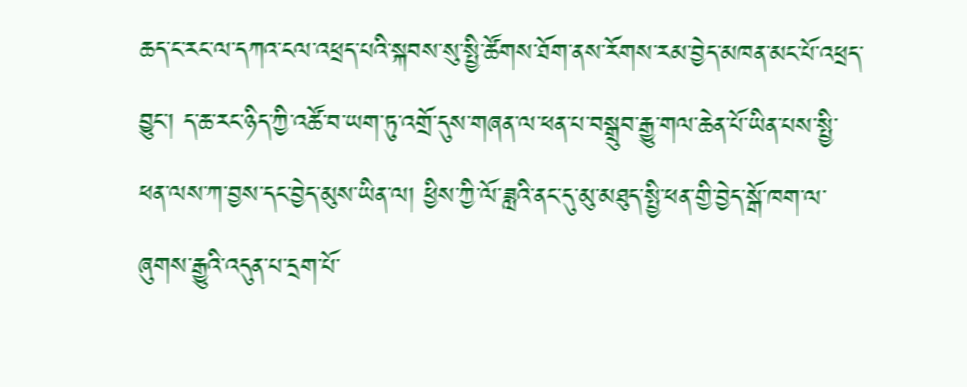ཆད་ང་རང་ལ་དཀའ་ངལ་འཕྲད་པའི་སྐབས་སུ་སྤྱི་ཚོགས་ཐོག་ནས་རོགས་རམ་བྱེད་མཁན་མང་པོ་འཕྲད་བྱུང་། ད་ཆ་རང་ཉིད་ཀྱི་འཚོ་བ་ཡག་ཏུ་འགྲོ་དུས་གཞན་ལ་ཕན་པ་བསྒྲུབ་རྒྱུ་གལ་ཆེན་པོ་ཡིན་པས་སྤྱི་ཕན་ལས་ཀ་བྱས་དང་བྱེད་མུས་ཡིན་ལ། ཕྱིས་ཀྱི་ལོ་ཟླའི་ནང་དུ་མུ་མཐུད་སྤྱི་ཕན་གྱི་བྱེད་སྒོ་ཁག་ལ་ཞུགས་རྒྱུའི་འདུན་པ་དྲག་པོ་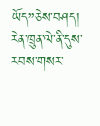ཡོད”ཅེས་བཤད།
རེན་ཁྲུན་ལེ་ནི་དུས་རབས་གསར་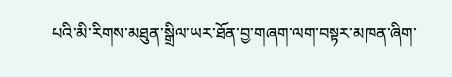པའི་མི་རིགས་མཐུན་སྒྲིལ་ཡར་ཐོན་བྱ་གཞག་ལག་བསྟར་མཁན་ཞིག་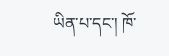ཡིན་པ་དང་། ཁོ་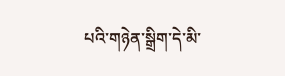པའི་གཉེན་སྒྲིག་དེ་མི་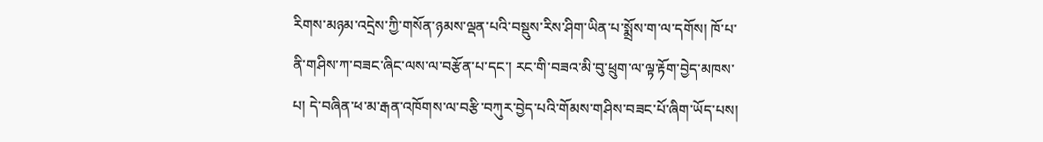རིགས་མཉམ་འདྲེས་ཀྱི་གསོན་ཉམས་ལྡན་པའི་བསྡུས་རིས་ཤིག་ཡིན་པ་སྨྲོས་ག་ལ་དགོས། ཁོ་པ་ནི་གཤིས་ཀ་བཟང་ཞིང་ལས་ལ་བརྩོན་པ་དང་། རང་གི་བཟའ་མི་བུ་ཕྲུག་ལ་ལྟ་རྟོག་བྱེད་མཁས་པ། དེ་བཞིན་ཕ་མ་རྒན་འཁོགས་ལ་བརྩི་བཀུར་བྱེད་པའི་གོམས་གཤིས་བཟང་པོ་ཞིག་ཡོད་པས།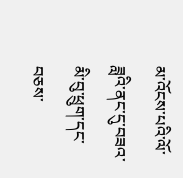མ་འོངས་པའི་ལོ་ཟླའི་ནང་དུ་བཟའ་མི་བུ་ཕྲུག་དང་བཅས་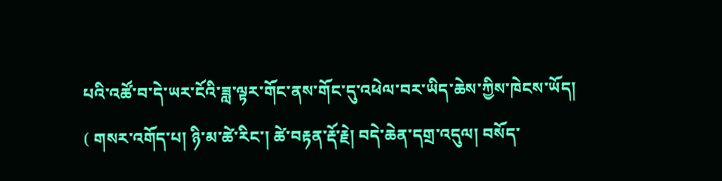པའི་འཚོ་བ་དེ་ཡར་ངོའི་ཟླ་ལྟར་གོང་ནས་གོང་དུ་འཕེལ་བར་ཡིད་ཆེས་ཀྱིས་ཁེངས་ཡོད།
( གསར་འགོད་པ། ཉི་མ་ཚེ་རིང་། ཚེ་བརྟན་རྡོ་རྗེ། བདེ་ཆེན་དགྲ་འདུལ། བསོད་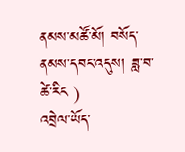ནམས་མཚོ་མོ། བསོད་ནམས་དབང་འདུས། ཟླ་བ་ཚེ་རིང )
འབྲེལ་ཡོད་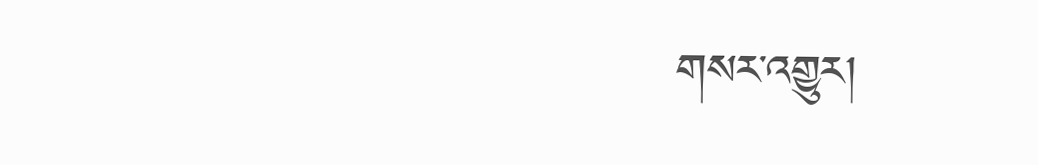གསར་འགྱུར།